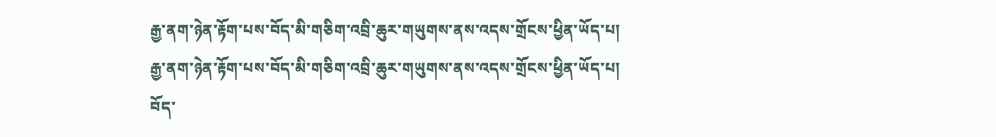རྒྱ་ནག་ཉེན་རྟོག་པས་བོད་མི་གཅིག་འབྲི་ཆུར་གཡུགས་ནས་འདས་གྲོངས་ཕྱིན་ཡོད་པ།
རྒྱ་ནག་ཉེན་རྟོག་པས་བོད་མི་གཅིག་འབྲི་ཆུར་གཡུགས་ནས་འདས་གྲོངས་ཕྱིན་ཡོད་པ།
བོད་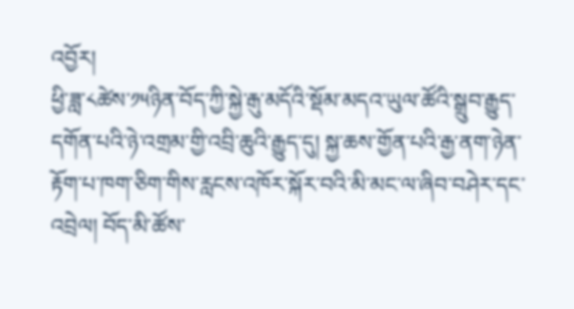འབྱོར།
ཕྱི་ཟླ་༨ཚེས་༡༥ཉིན་བོད་ཀྱི་སྐྱེ་རྒུ་མདོའི་སྡོམ་མདའ་ཡུལ་ཚོའི་སྒྲུབ་རྒྱུད་དགོན་པའི་ཉེ་འགྲམ་གྱི་འབྲི་ཆུའི་རྒྱུད་དུ། སྐྱ་ཆས་གྱོན་པའི་རྒྱ་ནག་ཉེན་རྟོག་པ་ཁག་ཅིག་གིས་རླངས་འཁོར་སྐོར་བའི་མི་མང་ལ་ཞིབ་བཤེར་དང་འབྲེལ། བོད་མི་ཚོས་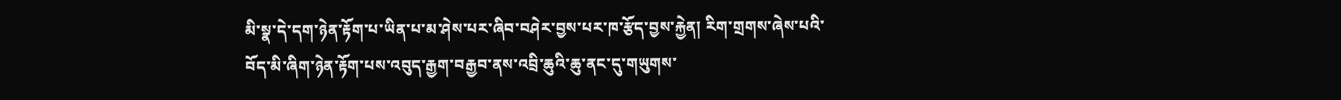མི་སྣ་དེ་དག་ཉེན་རྟོག་པ་ཡིན་པ་མ་ཤེས་པར་ཞིབ་བཤེར་བྱས་པར་ཁ་རྩོད་བྱས་རྐྱེན། རིག་གྲགས་ཞེས་པའི་བོད་མི་ཞིག་ཉེན་རྟོག་པས་འབུད་རྒྱག་བརྒྱབ་ནས་འབྲི་ཆུའི་ཆུ་ནང་དུ་གཡུགས་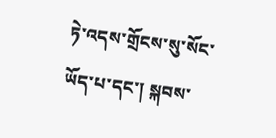ཏེ་འདས་གྲོངས་སུ་སོང་ཡོད་པ་དང་། སྐབས་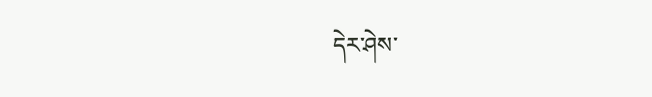དེར་ཤེས་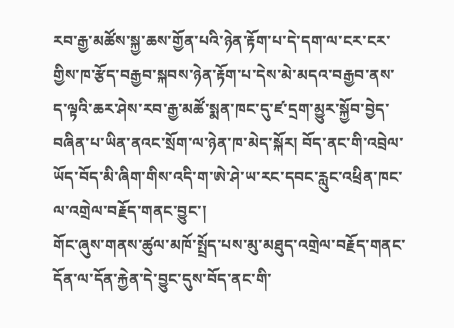རབ་རྒྱ་མཚོས་སྐྱ་ཆས་གྱོན་པའི་ཉེན་རྟོག་པ་དེ་དག་ལ་ངར་ངར་གྱིས་ཁ་རྩོད་བརྒྱབ་སྐབས་ཉེན་རྟོག་པ་དེས་མེ་མདའ་བརྒྱབ་ནས་ད་ལྟའི་ཆར་ཤེས་རབ་རྒྱ་མཚོ་སྨན་ཁང་དུ་ཛ་དྲག་མྱུར་སྐྱོབ་བྱེད་བཞིན་པ་ཡིན་ནའང་སྲོག་ལ་ཉེན་ཁ་མེད་སྐོར། བོད་ནང་གི་འབྲེལ་ཡོད་བོད་མི་ཞིག་གིས་འདི་ག་ཨེ་ཤེ་ཡ་རང་དབང་རླུང་འཕྲིན་ཁང་ལ་འགྲེལ་བརྗོད་གནང་བྱུང་།
གོང་ཞུས་གནས་ཚུལ་མཁོ་སྤྲོད་པས་མུ་མཐུད་འགྲེལ་བརྗོད་གནང་དོན་ལ་དོན་རྐྱེན་དེ་བྱུང་དུས་བོད་ནང་གི་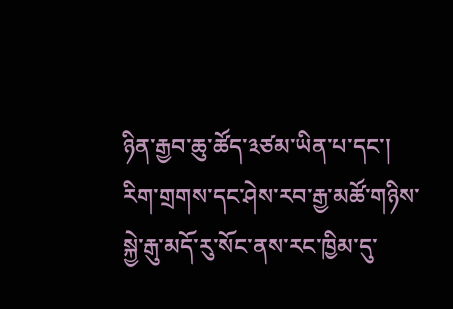ཉིན་རྒྱབ་ཆུ་ཚོད་༣ཙམ་ཡིན་པ་དང་། རིག་གྲགས་དང་ཤེས་རབ་རྒྱ་མཚོ་གཉིས་སྐྱེ་རྒུ་མདོ་རུ་སོང་ནས་རང་ཁྱིམ་དུ་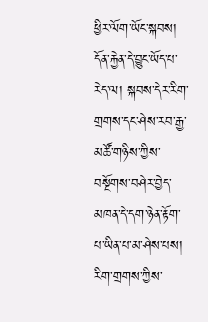ཕྱིར་ལོག་ཡོང་སྐབས། དོན་རྐྱེན་དེ་བྱུང་ཡོད་པ་རེད་ལ། སྐབས་དེར་རིག་གྲགས་དང་ཤེས་རབ་རྒྱ་མཚོ་གཉིས་ཀྱིས་བསྔོགས་བཤེར་བྱེད་མཁན་དེ་དག་ཉེན་རྟོག་པ་ཡིན་པ་མ་ཤེས་པས། རིག་གྲགས་ཀྱིས་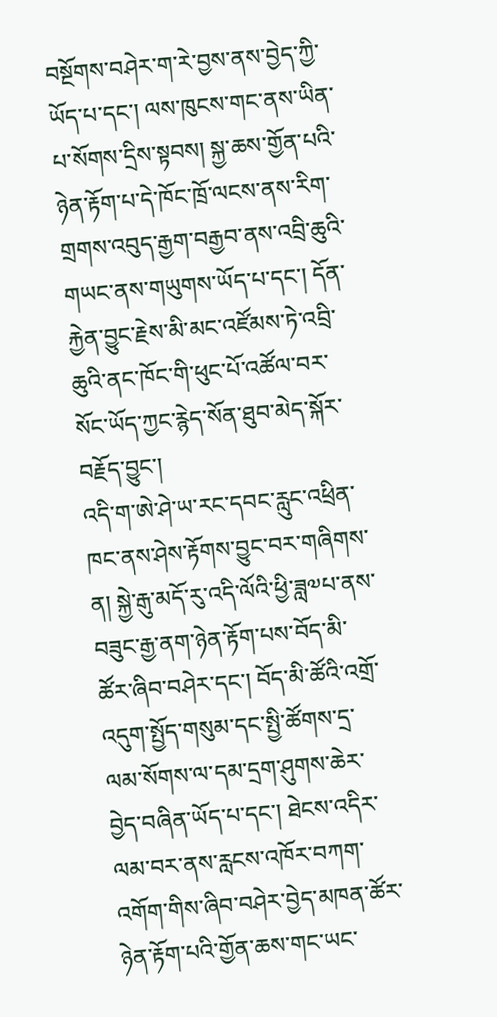བསྔོགས་བཤེར་ག་རེ་བྱས་ནས་བྱེད་ཀྱི་ཡོད་པ་དང་། ལས་ཁུངས་གང་ནས་ཡིན་པ་སོགས་དྲིས་སྟབས། སྐྱ་ཆས་གྱོན་པའི་ཉེན་རྟོག་པ་དེ་ཁོང་ཁྲོ་ལངས་ནས་རིག་གྲགས་འབུད་རྒྱག་བརྒྱབ་ནས་འབྲི་ཆུའི་གཡང་ནས་གཡུགས་ཡོད་པ་དང་། དོན་རྐྱེན་བྱུང་རྗེས་མི་མང་འཛོམས་ཏེ་འབྲི་ཆུའི་ནང་ཁོང་གི་ཕུང་པོ་འཚོལ་བར་སོང་ཡོད་ཀྱང་རྙེད་སོན་ཐུབ་མེད་སྐོར་བརྗོད་བྱུང་།
འདི་ག་ཨེ་ཤེ་ཡ་རང་དབང་རླུང་འཕྲིན་ཁང་ནས་ཤེས་རྟོགས་བྱུང་བར་གཞིགས་ན། སྐྱེ་རྒུ་མདོ་རུ་འདི་ལོའི་ཕྱི་ཟླ༧པ་ནས་བཟུང་རྒྱ་ནག་ཉེན་རྟོག་པས་བོད་མི་ཚོར་ཞིབ་བཤེར་དང་། བོད་མི་ཚོའི་འགྲོ་འདུག་སྤྱོད་གསུམ་དང་སྤྱི་ཚོགས་དྲ་ལམ་སོགས་ལ་དམ་དྲག་ཤུགས་ཆེར་བྱེད་བཞིན་ཡོད་པ་དང་། ཐེངས་འདིར་ལམ་བར་ནས་རླངས་འཁོར་བཀག་འགོག་གིས་ཞིབ་བཤེར་བྱེད་མཁན་ཚོར་ཉེན་རྟོག་པའི་གྱོན་ཆས་གང་ཡང་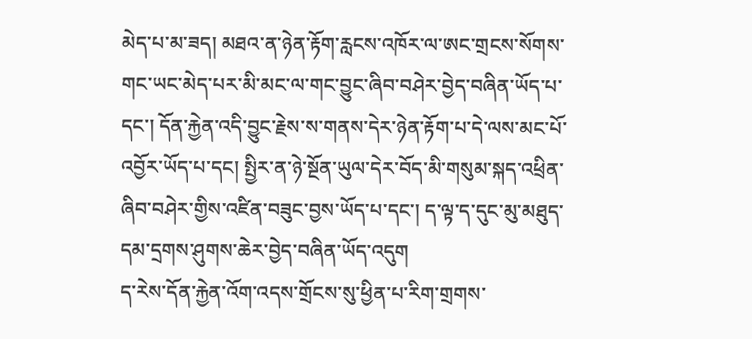མེད་པ་མ་ཟད། མཐའ་ན་ཉེན་རྟོག་རླངས་འཁོར་ལ་ཨང་གྲངས་སོགས་གང་ཡང་མེད་པར་མི་མང་ལ་གང་བྱུང་ཞིབ་བཤེར་བྱེད་བཞིན་ཡོད་པ་དང་། དོན་རྐྱེན་འདི་བྱུང་རྗེས་ས་གནས་དེར་ཉེན་རྟོག་པ་དེ་ལས་མང་པོ་འབྱོར་ཡོད་པ་དང། སྤྱིར་ན་ཉེ་སྔོན་ཡུལ་དེར་བོད་མི་གསུམ་སྐད་འཕྲིན་ཞིབ་བཤེར་གྱིས་འཛིན་བཟུང་བྱས་ཡོད་པ་དང་། ད་ལྟ་ད་དུང་མུ་མཐུད་དམ་དྲགས་ཤུགས་ཆེར་བྱེད་བཞིན་ཡོད་འདུག
ད་རེས་དོན་རྐྱེན་འོག་འདས་གྲོངས་སུ་ཕྱིན་པ་རིག་གྲགས་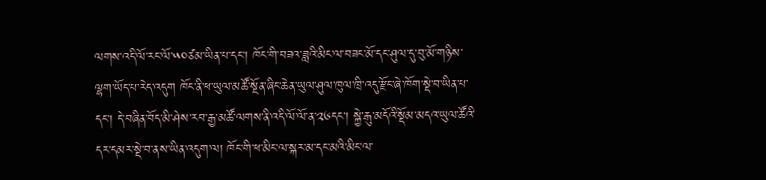ལགས་འདི་ལོ་རང་ལོ་༥༠ཙམ་ཡིན་པ་དང་། ཁོང་གི་བཟའ་ཟླའི་མིང་ལ་བཟང་མོ་དང་ཤུལ་དུ་བུ་མོ་གཉིས་ལྷག་ཡོད་པ་རེད་འདུག ཁོང་ནི་ཕ་ཡུལ་མཚོ་སྔོན་ཞིང་ཆེན་ཡུལ་ཤུལ་ཁུལ་ཁྲི་འདུ་རྫོང་ཞེ་ཁོག་སྡེ་བ་ཡིན་པ་དང་། དེ་བཞིན་བོད་མི་ཤེས་རབ་རྒྱ་མཚོ་ལགས་ནི་འདི་ལོ་ལོ་ན་༢༦དང་། སྐྱེ་རྒུ་མདོའི་སྡོམ་མདའ་ཡུལ་ཚོའི་དར་དམར་སྡེ་བ་ནས་ཡིན་འདུག་ལ། ཁོང་གི་ཕ་མིང་ལ་སྐར་མ་དང་མའི་མིང་ལ་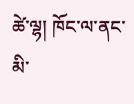ཚེ་ལྷ། ཁོང་ལ་ནང་མི་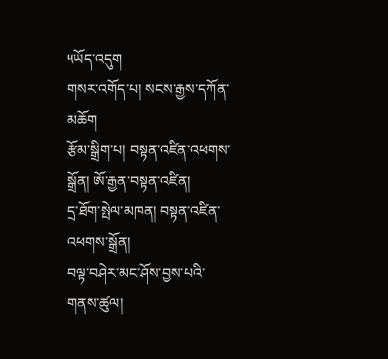༥ཡོད་འདུག
གསར་འགོད་པ། སངས་རྒྱས་དཀོན་མཆོག
རྩོམ་སྒྲིག་པ། བསྟན་འཛིན་འཕགས་སྒྲོན། ཨོ་རྒྱན་བསྟན་འཛིན།
དྲ་ཐོག་སྤེལ་མཁན། བསྟན་འཛིན་འཕགས་སྒྲོན།
བལྟ་བཤེར་མང་ཤོས་བྱས་པའི་གནས་ཚུལ།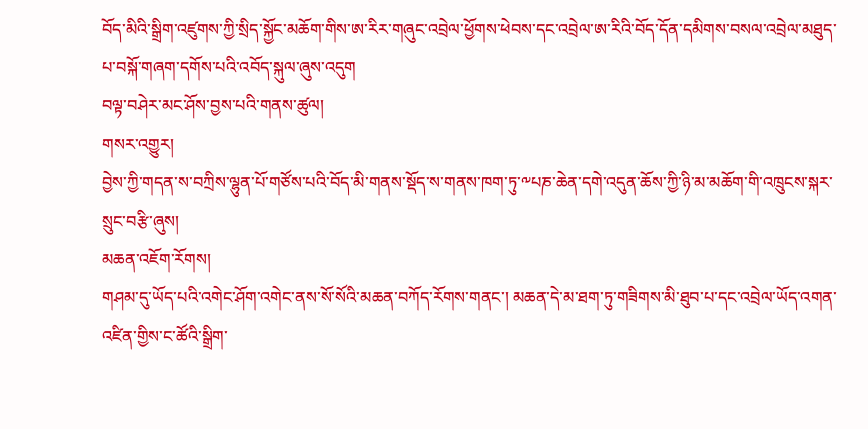བོད་མིའི་སྒྲིག་འཛུགས་ཀྱི་སྲིད་སྐྱོང་མཆོག་གིས་ཨ་རིར་གཞུང་འབྲེལ་ཕྱོགས་ཕེབས་དང་འབྲེལ་ཨ་རིའི་བོད་དོན་དམིགས་བསལ་འབྲེལ་མཐུད་པ་བསྐོ་གཞག་དགོས་པའི་འབོད་སྐུལ་ཞུས་འདུག
བལྟ་བཤེར་མང་ཤོས་བྱས་པའི་གནས་ཚུལ།
གསར་འགྱུར།
བྱེས་ཀྱི་གདན་ས་བཀྲིས་ལྷུན་པོ་གཙོས་པའི་བོད་མི་གནས་སྡོད་ས་གནས་ཁག་ཏུ་༸པཎ་ཆེན་དགེ་འདུན་ཆོས་ཀྱི་ཉི་མ་མཆོག་གི་འཁྲུངས་སྐར་སྲུང་བརྩི་ཞུས།
མཆན་འཇོག་རོགས།
གཤམ་དུ་ཡོད་པའི་འགེང་ཤོག་འགེང་ནས་སོ་སོའི་མཆན་བཀོད་རོགས་གནང་། མཆན་དེ་མ་ཐག་ཏུ་གཟིགས་མི་ཐུབ་པ་དང་འབྲེལ་ཡོད་འགན་འཛིན་གྱིས་ང་ཚོའི་སྒྲིག་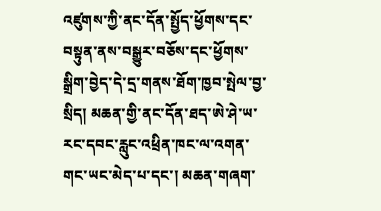འཛུགས་ཀྱི་ནང་དོན་སྤྱོད་ཕྱོགས་དང་བསྟུན་ནས་བསྒྱུར་བཅོས་དང་ཕྱོགས་སྒྲིག་བྱེད་དེ་དྲ་གནས་ཐོག་ཁྱབ་སྤེལ་བྱ་སྲིད། མཆན་གྱི་ནང་དོན་ཐད་ཨེ་ཤེ་ཡ་རང་དབང་རླུང་འཕྲིན་ཁང་ལ་འགན་གང་ཡང་མེད་པ་དང་། མཆན་གཞག་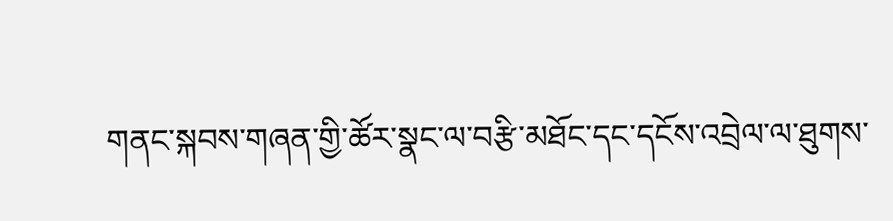གནང་སྐབས་གཞན་གྱི་ཚོར་སྣང་ལ་བརྩི་མཐོང་དང་དངོས་འབྲེལ་ལ་ཐུགས་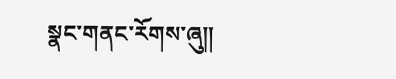སྣང་གནང་རོགས་ཞུ༎